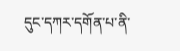དུང་དཀར་དགོན་པ་ནི་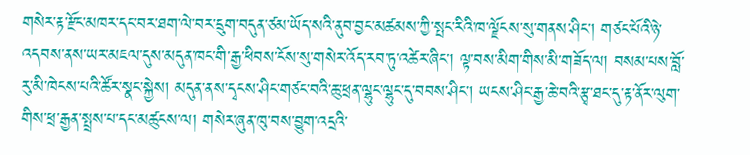གསེར་རྟ་རྫོང་མཁར་དང་བར་ཐག་ལེ་བར་དྲུག་བདུན་ཙམ་ཡོད་སའི་ནུབ་བྱང་མཚམས་ཀྱི་སྤང་རིའི་ཁ་ལྗོངས་སུ་གནས་ཤིང་། གཙང་པོའི་ཉེ་འདབས་ནས་ཡར་མཇལ་དུས་མདུན་ཁང་གི་རྒྱ་ཕིབས་ངོས་སུ་གསེར་འོད་རབ་ཏུ་འཚེར་ཞིང་། ལྟ་བས་མིག་གིས་མི་གཟོད་ལ། བསམ་པས་བློ་རུ་མི་ཁེངས་པའི་ཚོར་སྣང་སྐྱེས། མདུན་ནས་དྭངས་ཤིང་གཙང་བའི་ཆུ་ཕྲན་ལྷུང་ལྷུང་དུ་བབས་ཤིང་། ཡངས་ཤིང་རྒྱ་ཆེ་བའི་རྩྭ་ཐང་དུ་རྟ་ནོར་ལུག་གིས་ཕྲ་རྒྱན་སྤྲས་པ་དང་མཚུངས་ལ། གསེར་ཞུན་ཁུ་བས་བྱུག་འདྲའི་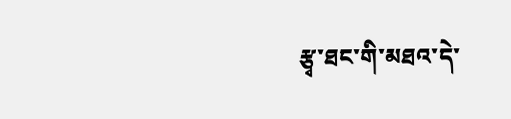རྩྭ་ཐང་གི་མཐའ་དེ་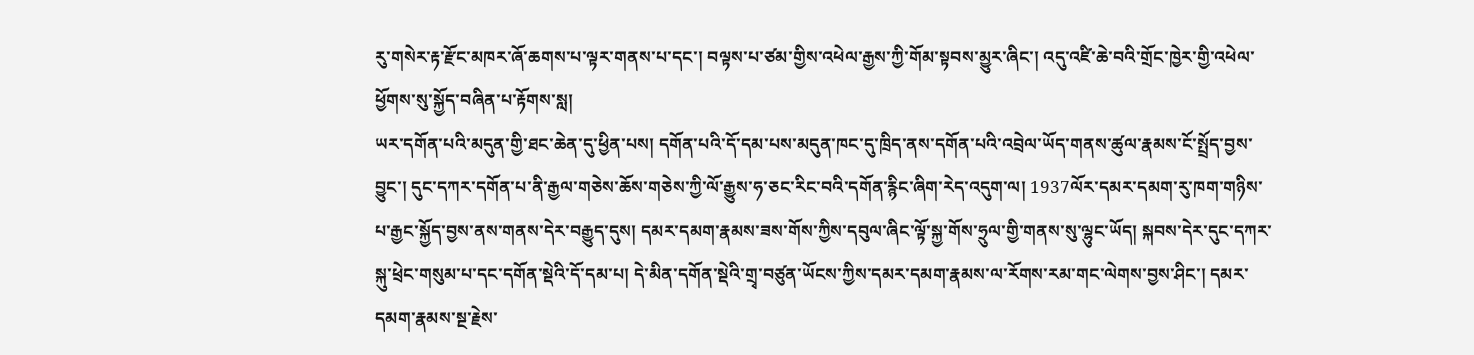རུ་གསེར་རྟ་རྫོང་མཁར་ཞོ་ཆགས་པ་ལྟར་གནས་པ་དང་། བལྟས་པ་ཙམ་གྱིས་འཕེལ་རྒྱས་ཀྱི་གོམ་སྟབས་མྱུར་ཞིང་། འདུ་འཛི་ཆེ་བའི་གྲོང་ཁྱེར་གྱི་འཕེལ་ཕྱོགས་སུ་སྐྱོད་བཞིན་པ་རྟོགས་སླ།
ཡར་དགོན་པའི་མདུན་གྱི་ཐང་ཆེན་དུ་ཕྱིན་པས། དགོན་པའི་དོ་དམ་པས་མདུན་ཁང་དུ་ཁྲིད་ནས་དགོན་པའི་འབྲེལ་ཡོད་གནས་ཚུལ་རྣམས་ངོ་སྤྲོད་བྱས་བྱུང་། དུང་དཀར་དགོན་པ་ནི་རྒྱལ་གཅེས་ཆོས་གཅེས་ཀྱི་ལོ་རྒྱུས་ཧ་ཅང་རིང་བའི་དགོན་རྙིང་ཞིག་རེད་འདུག་ལ། 1937ལོར་དམར་དམག་རུ་ཁག་གཉིས་པ་རྒྱང་སྐྱོད་བྱས་ནས་གནས་དེར་བརྒྱུད་དུས། དམར་དམག་རྣམས་ཟས་གོས་ཀྱིས་དབུལ་ཞིང་ལྟོ་སྐྱ་གོས་ཧྲུལ་གྱི་གནས་སུ་ལྷུང་ཡོད། སྐབས་དེར་དུང་དཀར་སྐུ་ཕྲེང་གསུམ་པ་དང་དགོན་སྡེའི་དོ་དམ་པ། དེ་མིན་དགོན་སྡེའི་གྲྭ་བཙུན་ཡོངས་ཀྱིས་དམར་དམག་རྣམས་ལ་རོགས་རམ་གང་ལེགས་བྱས་ཤིང་། དམར་དམག་རྣམས་སྔ་རྗེས་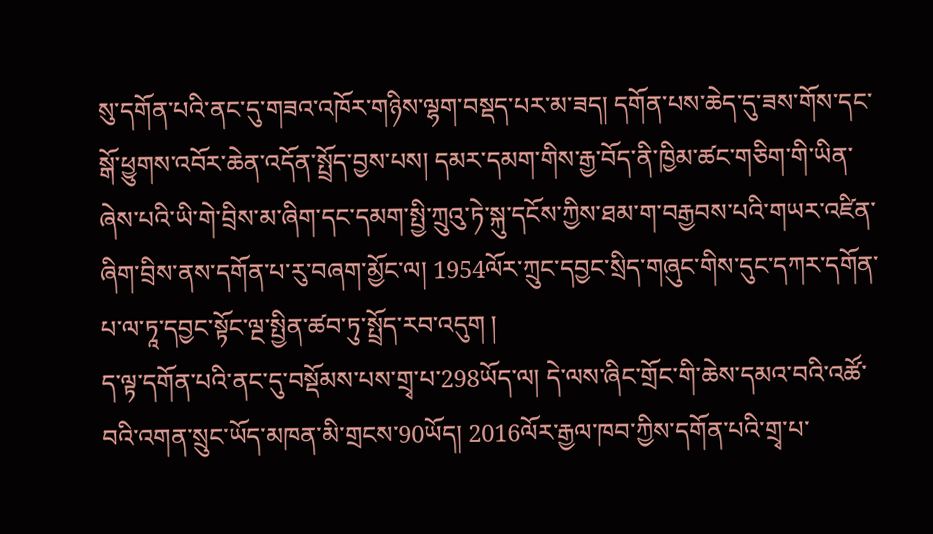སུ་དགོན་པའི་ནང་དུ་གཟའ་འཁོར་གཉིས་ལྷག་བསྡད་པར་མ་ཟད། དགོན་པས་ཆེད་དུ་ཟས་གོས་དང་སྒོ་ཕྱུགས་འབོར་ཆེན་འདོན་སྤྲོད་བྱས་པས། དམར་དམག་གིས་རྒྱ་བོད་ནི་ཁྱིམ་ཚང་གཅིག་གི་ཡིན་ཞེས་པའི་ཡི་གེ་བྲིས་མ་ཞིག་དང་དམག་སྤྱི་ཀྲུའུ་ཏེ་སྐུ་དངོས་ཀྱིས་ཐམ་ག་བརྒྱབས་པའི་གཡར་འཛིན་ཞིག་བྲིས་ནས་དགོན་པ་རུ་བཞག་མྱོང་ལ། 1954ལོར་ཀྲུང་དབྱང་སྲིད་གཞུང་གིས་དུང་དཀར་དགོན་པ་ལ་ཏཱ་དབྱང་སྟོང་ལྔ་སྤྱིན་ཚབ་ཏུ་སྤྲོད་རབ་འདུག །
ད་ལྟ་དགོན་པའི་ནང་དུ་བསྡོམས་པས་གྲྭ་པ་298ཡོད་ལ། དེ་ལས་ཞིང་གྲོང་གི་ཆེས་དམའ་བའི་འཚོ་བའི་འགན་སྲུང་ཡོད་མཁན་མི་གྲངས་90ཡོད། 2016ལོར་རྒྱལ་ཁབ་ཀྱིས་དགོན་པའི་གྲྭ་པ་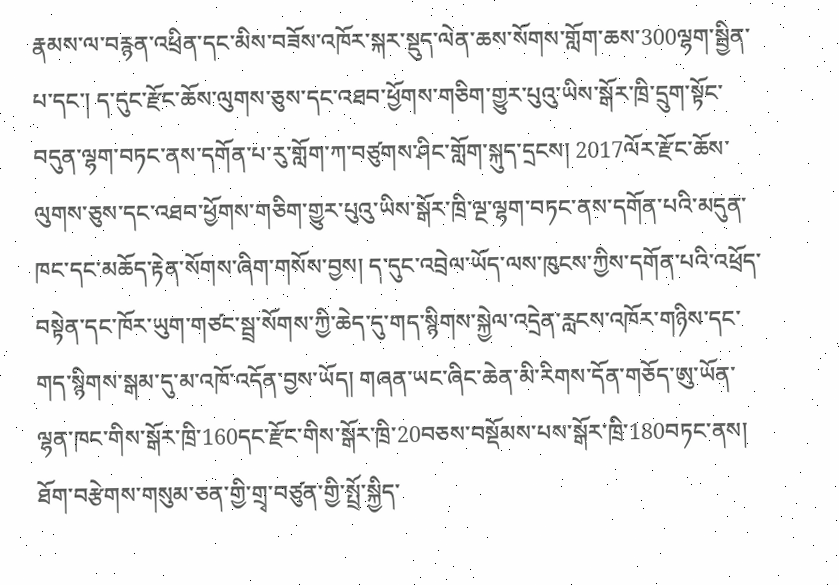རྣམས་ལ་བརྙན་འཕྲིན་དང་མིས་བཟོས་འཁོར་སྐར་སྡུད་ལེན་ཆས་སོགས་གློག་ཆས་300ལྷག་སྦྱིན་པ་དང་། ད་དུང་རྫོང་ཆོས་ལུགས་ཅུས་དང་འཐབ་ཕྱོགས་གཅིག་གྱུར་པུའུ་ཡིས་སྒོར་ཁྲི་དྲུག་སྟོང་བདུན་ལྷག་བཏང་ནས་དགོན་པ་རུ་གློག་ཀ་བཙུགས་ཤིང་གློག་སྐུད་དྲངས། 2017ལོར་རྫོང་ཆོས་ལུགས་ཅུས་དང་འཐབ་ཕྱོགས་གཅིག་གྱུར་པུའུ་ཡིས་སྒོར་ཁྲི་ལྔ་ལྷག་བཏང་ནས་དགོན་པའི་མདུན་ཁང་དང་མཆོད་རྟེན་སོགས་ཞིག་གསོས་བྱས། ད་དུང་འབྲེལ་ཡོད་ལས་ཁུངས་ཀྱིས་དགོན་པའི་འཕྲོད་བསྟེན་དང་ཁོར་ཡུག་གཙང་སྦྲ་སོགས་ཀྱི་ཆེད་དུ་གད་སྙིགས་སྐྱེལ་འདྲེན་རླངས་འཁོར་གཉིས་དང་གད་སྙིགས་སྒམ་དུ་མ་འཁོ་འདོན་བྱས་ཡོད། གཞན་ཡང་ཞིང་ཆེན་མི་རིགས་དོན་གཅོད་ཨུ་ཡོན་ལྷན་ཁང་གིས་སྒོར་ཁྲི་160དང་རྫོང་གིས་སྒོར་ཁྲི་20བཅས་བསྡོམས་པས་སྒོར་ཁྲི་180བཏང་ནས། ཐོག་བརྩེགས་གསུམ་ཅན་གྱི་གྲྭ་བཙུན་གྱི་སྤྲོ་སྐྱིད་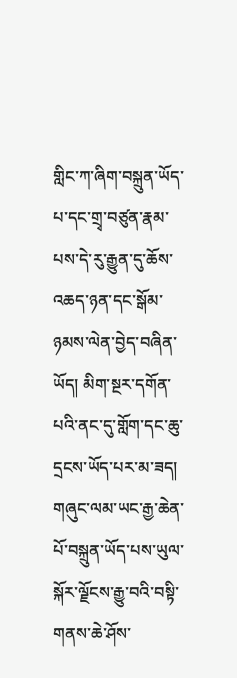གླིང་ཀ་ཞིག་བསྐྲུན་ཡོད་པ་དང་གྲྭ་བཙུན་རྣམ་པས་དེ་རུ་རྒྱུན་དུ་ཆོས་འཆད་ཉན་དང་སྒོམ་ཉམས་ལེན་བྱེད་བཞིན་ཡོད། མིག་སྔར་དགོན་པའི་ནང་དུ་གློག་དང་ཆུ་དྲངས་ཡོད་པར་མ་ཟད། གཞུང་ལམ་ཡང་རྒྱ་ཆེན་པོ་བསྐྲུན་ཡོད་པས་ཡུལ་སྐོར་ལྗོངས་རྒྱུ་བའི་བསྟི་གནས་ཆེ་ཤོས་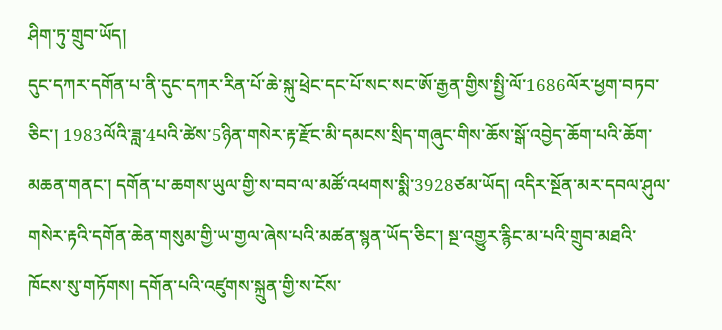ཤིག་ཏུ་གྲུབ་ཡོད།
དུང་དཀར་དགོན་པ་ནི་དུང་དཀར་རིན་པོ་ཆེ་སྐུ་ཕྲེང་དང་པོ་སང་སང་ཨོ་རྒྱན་གྱིས་སྤྱི་ལོ་1686ལོར་ཕྱག་བཏབ་ཅིང་། 1983ལོའི་ཟླ་4པའི་ཚེས་5ཉིན་གསེར་རྟ་རྫོང་མི་དམངས་སྲིད་གཞུང་གིས་ཆོས་སྒོ་འབྱེད་ཆོག་པའི་ཆོག་མཆན་གནང་། དགོན་པ་ཆགས་ཡུལ་གྱི་ས་བབ་ལ་མཚོ་འཕགས་སྨི་3928ཙམ་ཡོད། འདིར་སྔོན་མར་དབལ་ཤུལ་གསེར་རྟའི་དགོན་ཆེན་གསུམ་གྱི་ཡ་གྱལ་ཞེས་པའི་མཚན་སྙན་ཡོད་ཅིང་། སྔ་འགྱུར་རྙིང་མ་པའི་གྲུབ་མཐའི་ཁོངས་སུ་གཏོགས། དགོན་པའི་འཛུགས་སྐྲུན་གྱི་ས་ངོས་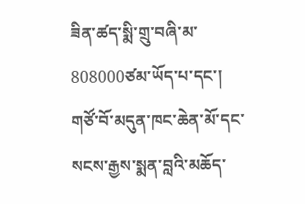ཟིན་ཚད་སྨི་གྲུ་བཞི་མ་808000ཙམ་ཡོད་པ་དང་། གཙོ་བོ་མདུན་ཁང་ཆེན་མོ་དང་སངས་རྒྱས་སྨན་བླའི་མཆོད་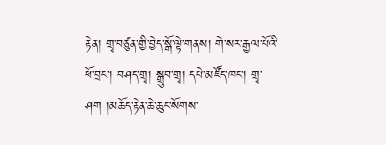རྟེན། གྲྭ་བཙུན་གྱི་བྱེད་སྒོ་ལྟེ་གནས། གེ་སར་རྒྱལ་པོའི་ཕོ་བྲང་། བཤད་གྲྭ། སྒྲུབ་གྲྭ། དཔེ་མཛོད་ཁང་། གྲྭ་ཤག །མཆོད་རྟེན་ཆེ་ཆུང་སོགས་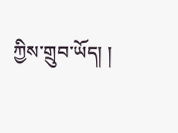ཀྱིས་གྲུབ་ཡོད། །